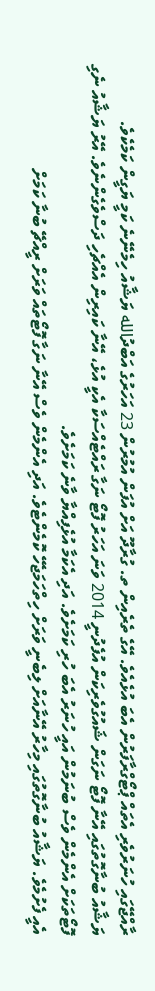ރާއްޖޭގައި ހުނަރުވެރި އެތައް ޕްޓޯގްރާފަރުން އެބަ އުޅެއެވެ. އޭގެ ތެރެއިން ތ. ގުރާދޫ އަށް އުފަން އުމުރުން 23 އަހަރުގެ އަބްދުالله ޔަޝާއު ހިމެނޭނެ ކަމީ ޔަގީން ކަމެކެވެ.
ޔަޝާއު ބުނާގޮތުގައި އޭނާ ފޮޓޯ ނަގަން ޝައުގުވެރިކަން އުފެދުނީ 2014 ވަނަ އަހަރު ފޮޓޯ ނަގާ ރައްޓެއްސަކާ އެކީ އުޅެ، އޭނާ ކައިރިން އެއްޗެހި ދަސްވެގެންނެވެ. އޭރު ޔަޝާއު ނެގި ފޮޓޯތަކަށް އެންމެން ވެސް ބުނަމުން އައީ ހުނަރު އެބަ ހުރި ކަމަށެވެ. އަދި އެކަމާ އުޅެފިއްޔާ ވާނެ ކަމަށެވެ.
އެއީ ފެށުމެވެ. ޔަޝާއު ބުނާގޮތުގައި މިހާރު އޭނާއަށް ލިބެނީ ވަރަށް ހިތްހަމަޖެހޭ ކޮމެންޓެވެ. އަދި އެންމެން ވެސް އޭނާ ނަގާ ފޮޓޯތައް ވަރަށް ރީއްޗޭ ބުނާ ކަމަށް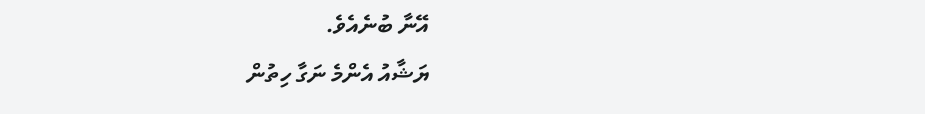އޭނާ ބުނެއެވެ.
ޔަޝާއު އެންމެ ނަގާ ހިތުން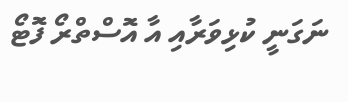ނަގަނީ ކުޅިވަރާއި އާ އޮސްތްރޯ ފޮޓޯ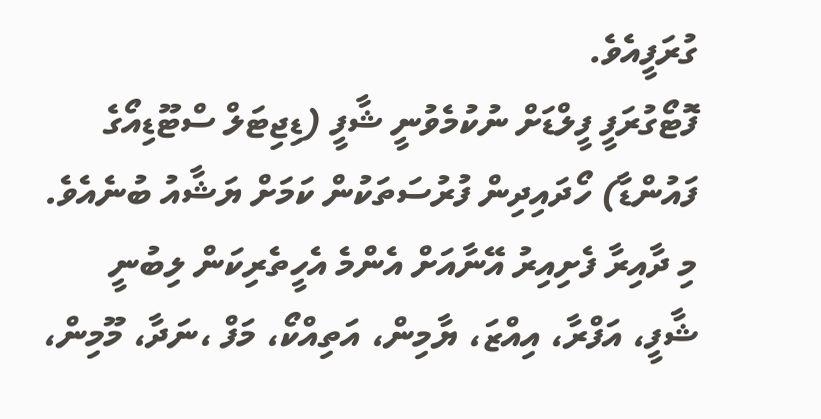ގުރަފީއެވެ.
ފޮޓޯގުރަފީ ފީލްޑަށް ނުކުމެވުނީ ޝާފީ (ޑިޖިޓަލް ސްޓޫޑިއޯގެ ފައުންޑާ) ހޯދައިދިން ފުރުސަތަކުން ކަމަށް ޔަޝާއު ބުނެއެވެ. މި ދާއިރާ ފެށިއިރު އޭނާއަށް އެންމެ އެހީތެރިކަން ލިބުނީ ޝާފީ، އަފްރާ، އިއްޒަ، ޔާމިން، އަތިއްކޯ، މަފް ،ނަދާ، މޫމިން،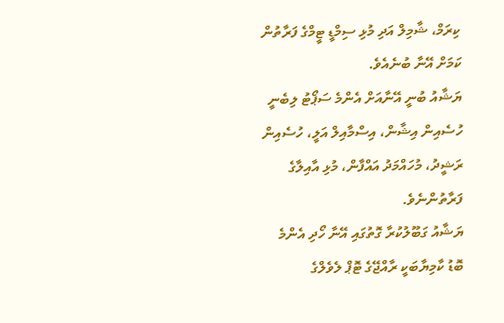ކިރަމް، ޝާމިލް އަދި މުޅި ސިމްޑީ ޓީމްގެ ފަރާތުން ކަމަށް އޭނާ ބުނެއެވެ.
ޔަޝާއު ބުނީ އޭނާއަށް އެންމެ ސަޕޯޓު ލިބެނީ ހުސެއިން އިޝާން، އިސްމާއިލް އަލީ، ހުސެއިން ރަޝީދު، މުހައްމަދު އައްފާން، މުޅި އާއިލާގެ ފަރާތުންނެވެ.
ޔަޝާއު ގަބޫލުކުރާ ގޮތުގައި އޭނާ ހޯދި އެންމެ ބޮޑު ކާމިޔާބަކީ ރާއްޖޭގެ ޓޮޕް ލެވެލްގެ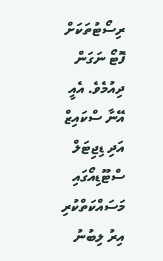ރިސޯޓުތަކަށް ފޮޓޯ ނަގަން ދިއުމެވެ. އެއީ އޭނާ ސްކައިޒް އަދި ޑިޖިޓަލް ސްޓޫޑިއޯގައި މަސައްކަތްކުރި އިރު ލިބުނު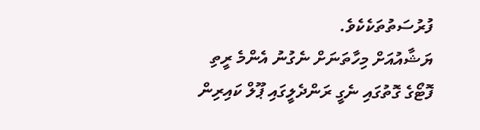ފުރުސަތުތަކެކެވެ.
ޔަޝާއުއަށް މިހާތަނަށް ނެގުނު އެންމެ ރީތި ފޮޓޯގެ ގޮތުގައި ނެގީ ރަންދެލީގައި ޕޫލް ކައިރިން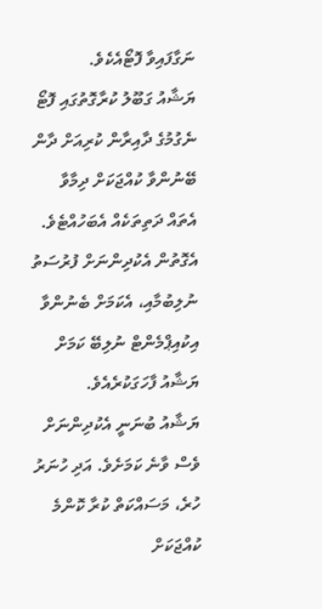ނަގާފައިވާ ފޮޓޯއެކެވެ.
ޔަޝާއު ގަބޫލު ކުރާގޮތުގައި ފޮޓޯ ނެގުމުގެ ދާއިރާން ކުރިއަށް ދާން ބޭނުންވާ ކުއްޖަކަށް ދިމާވާ އެތައް ދަތިތަކެއް އެބަހުއްޓެވެ. އެގޮތުން އެކުދިންނަށް ފުރުސަތު ނުލިބުމާއި، އެކަމަށް ބެނުންވާ އިކުއިޕްމެންޓް ނުލިބޭ ކަމަށް ޔަޝާއު ފާހަގަކުރެއެވެ.
ޔަޝާއު ބުނަނީ އެކުދިންނަށް ވެސް ވާނެ ކަމަށެވެ. އަދި ހުނަރު ހުރެ، މަސައްކަތް ކުރާ ކޮންމެ ކުއްޖަކަށް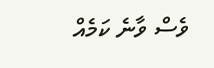ވެސް ވާނެ ކަމެއް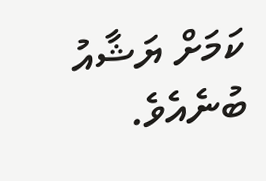ކަމަށް ޔަޝާއު ބުނެއެވެ.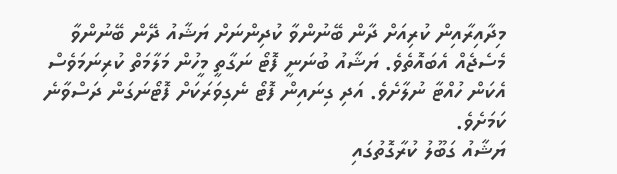މިދާއިރާއިން ކުރިއަށް ދާން ބޭނުންވާ ކުދިންނަށް ޔަޝާއު ދޭން ބޭނުންވާ މެސެޖެއް އެބައޮތެވެ. ޔަޝާއު ބުނަނީ ފޮޓޯ ނަގާތީ މީހުން މަލާމަތް ކުރިނަމަވެސް އެކަން ހުއްޓާ ނުލާށެވެ. އަދި ގިނައިން ފޮޓޯ ނެގިވަރަކަށް ފޮޓޯނަގަން ދަސްވާނެ ކަމަށެވެ.
ޔަޝާއު ގަބޫލު ކުރާގޮތުގައި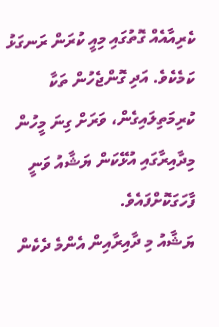ކެރިއާއެއް ގޮތުގައި މިއީ ކުރަން ރަނގަޅު ކަމެކެވެ. އަދި ގޮންޖެހުން ތަކާ ކުރިމަތިލައިގެން، ވަރަށް ގިނަ މީހުން މިދާއިރާގައި އުޅޭކަން ޔަޝާއު ވަނީ ފާހަގަކޮށްފައެވެ.
ޔަޝާއު މި ދާއިރާއިން އެންމެ ދެކެން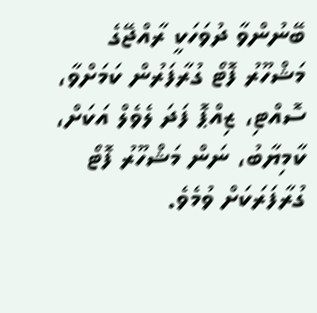ބޭނުންވާ ދުވަހަކީ ރާއްޖޭގެ މަޝްހޫރު ފޮޓޯ ގުރާފަރުން ކަމަށްވާ، ސޮއްޓި، ޒިއްޕޮ ފަދަ ލެވެލް އަކަށް، ކާމިޔާބު، ނަން މަޝްހޫރު ފޮޓޯ ގުރާފަރަކަށް ވުމެވެ.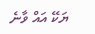ޔަކޭ އައް ވާނެ